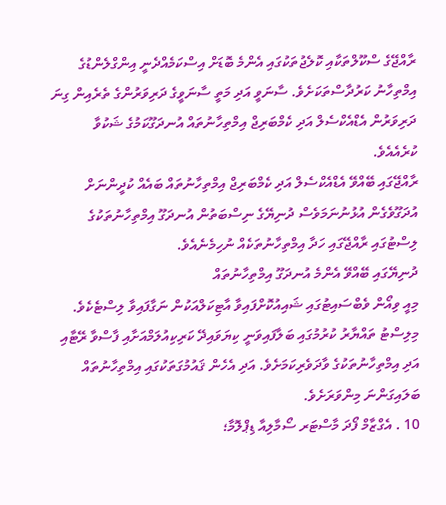ރާއްޖޭގެ ސްކޫލްތަކާއި ކޮލެޖުތަކުގައި އެންމެ ބޮޑަށް އިސްކަމެއްދެނީ އިންގްލެންޑުގެ އިމްތިހާނު ކަރުދާސްތަކަށެވެ. ސާނަވީ އަދި މަތީ ސާނަވީގެ ދަރިވަރުންގެ ތެރެއިން ގިނަ ދަރިވަރުން އެޑްއެކްސެލް އަދި ކެމްބަރިޖް އިމްތިހާނުތައް އުނދަގޫކަމުގެ ޝަކުވާ ކުރެއެއެވެ.
ރާއްޖޭގައި ބޭއްވޭ އެޑްއެކްސެލް އަދި ކެމްބަރިޖް އިމްތިހާނުތައް ބައެއް ކުދީންނަށް އުދަގޫވެގެން އުޅުނުނަމަވެސް ދުނިޔޭގެ ނިސްބަތުން އުނދަގޫ އިމްތިހާނުތަކުގެ ލިސްޓުގައި ރާއްޖޭގައި ހަދާ އިމްތިހާނުތަކެއް ނުހިމެނެއެވެ.
ދުނިޔޭގައި ބޭއްވޭ އެންމެ އުނދަގޫ އިމްތިހާނުތައް
މިއީ ވިއޯން ވެބްސައިޓުގައި ޝައިއުކޮށްފައިވާ އާޓިކަލްއަކުން ނަގާފައިވާ ލިސްޓެކެވެ. މިލިސްޓު ތައްޔާރު ކުރުމުގައި ބަލާފައިވަނީ ކިޔަވައިދޭ ކަރިކިއުލަމްއަށާއި ފާސްވާ ރޭޓާއި އަދި އިމްތިހާނުތަކުގެ ވާދަވެރިކަމަށެވެ. އަދި އެހެން ޤައުމުގަތަކުގައި އިމްތިހާނުތައް ބަލައިގަންނަ މިންވަރަށެވެ.
10 . އެގްޒާމް ފޯދަ މާސްޓަރ ސޯމާލިއާ ޑިޕްލޮމާ؛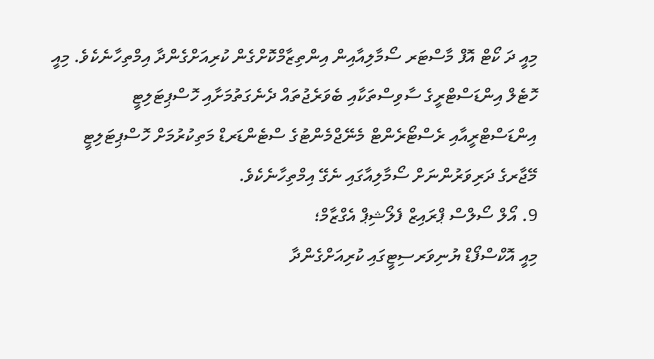މިއީ ދަ ކޯޓް އޮފް މާސްޓަރ ސޯމާލިއާއިން އިންތިޒާމްކޮށްގެން ކުރިއަށްގެންދާ އިމްތިހާނެކެވެ. މިއީ ހޮޓެލް އިންޑަސްޓްރީގެ ސާވިސްތަކާއި ބެވަރެޖުތައް ދެނެގަތުމަށާއި ހޮސްޕިޓަލިޓީ އިންޑަސްޓްރީއާއި ރެސްޓޯރެންޓް މެނޭޖްމެންޓުގެ ސްޓެންޑަރޑް މަތިކުރުމަށް ހޮސްޕިޓަލިޓީ މޭޖާރގެ ދަރިވަރުންނަށް ސޯމާލިއާގައި ނެގޭ އިމްތިހާނެކެވެ.
9. އޯލް ސޯލްސް ޕްރައިޒް ފެލޯޝިޕް އެގްޒާމް؛
މިއީ އޮކްސްފޯޑް ޔުނިވަރސިޓީގައި ކުރިއަށްގެންދާ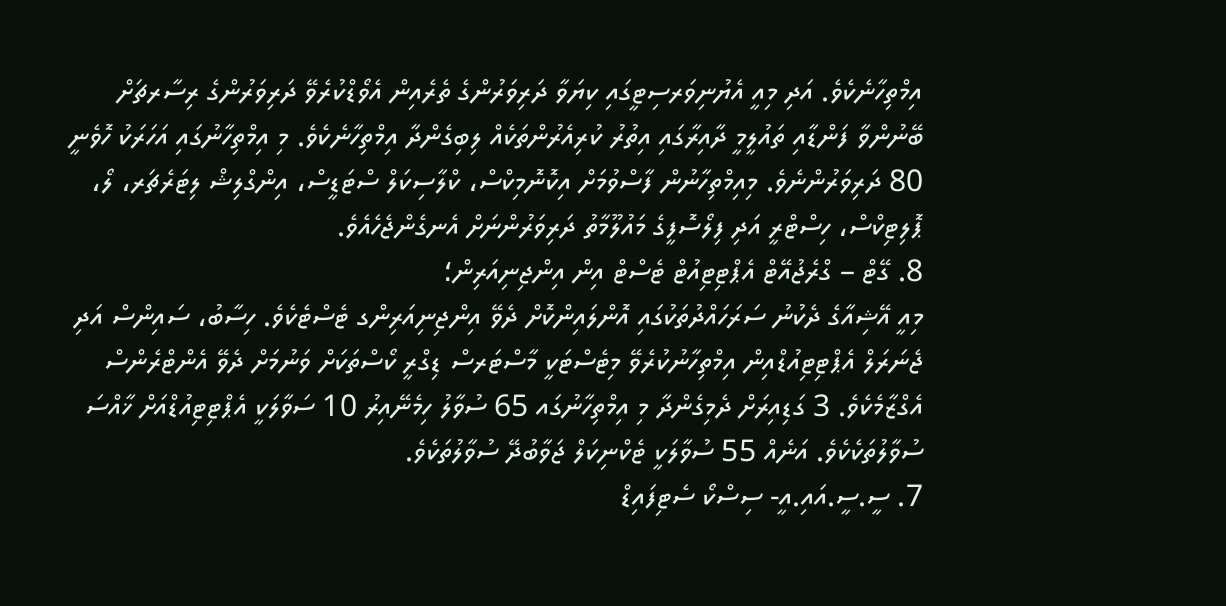އިމްތިހާނެކެވެ. އަދި މިއީ އެޔުނިވަރސިޓީގައި ކިޔަވާ ދަރިވަރުންގެ ތެރެއިން އެވޯޑްކުރެވޭ ދަރިވަރުންގެ ރިސާރޗަށް ބޭނުންވާ ފަންޑާއި ތައުލީމީ ދާއިރާގައި އިތުރު ކުރިއެރުންތަކެއް ލިބިގެންދާ އިމްތިހާނެކެވެ. މި އިމްތިހާނުގައި އަހަރަކު ހޮވެނީ 80 ދަރިވަރުންނެވެ. މިއިމްތިހާނުން ފާސްވުމަށް އިކޮނޮމިކްސް، ކްލާސިކަލް ސްޓަޑީސް، އިންގްލިޝް ލިޓަރެޗަރ، ލޯ، ޕޮލިޓިކްސް، ހިސްޓްރީ އަދި ފިލޯސޮފީގެ މައުލޫމާތު ދަރިވަރުންނަށް އެނގެންޖެހެއެވެ.
8. ގޭޓް – ގްރެޖުއޭޓް އެޕްޓިޓިއުޓް ޓެސްޓް އިން އިންޖިނިއަރިން؛
މިއީ އޭޝިއާގެ ދެކުނު ސަރަހައްދުތަކުގައި އޮންލައިންކޮށް ދެވޭ އިންޖިނިއަރިންގ ޓެސްޓެކެވެ. ހިސާބު، ސައިންސް އަދި ޖެނަރަލް އެޕްޓިޓިއުޑްއިން އިމްތިހާނުކުރެވޭ މިޓެސްޓަކީ މާސްޓަރސް ޑިގްރީ ކޯސްތަކަށް ވަނުމަށް ދެވޭ އެންޓްރެންސް އެގްޒާމެކެވެ. 3 ގަޑިއިރަށް ދެމިގެންދާ މި އިމްތިހާނުގައ 65 ސުވާލު ހިމެނޭއިރު 10 ސަވާލަކީ އެޕްޓިޓިއުޑްއަށް ޚާއްސަ ސުވާލުތަކެކެވެ. އަނެއް 55 ސުވާލަކީ ޓެކްނިކަލް ޖަވާބުދޭ ސުވާލުތަކެވެ.
7. ސީ.ސީ.އައި.އީ- ސިސްކޯ ސެޓިފައިޑް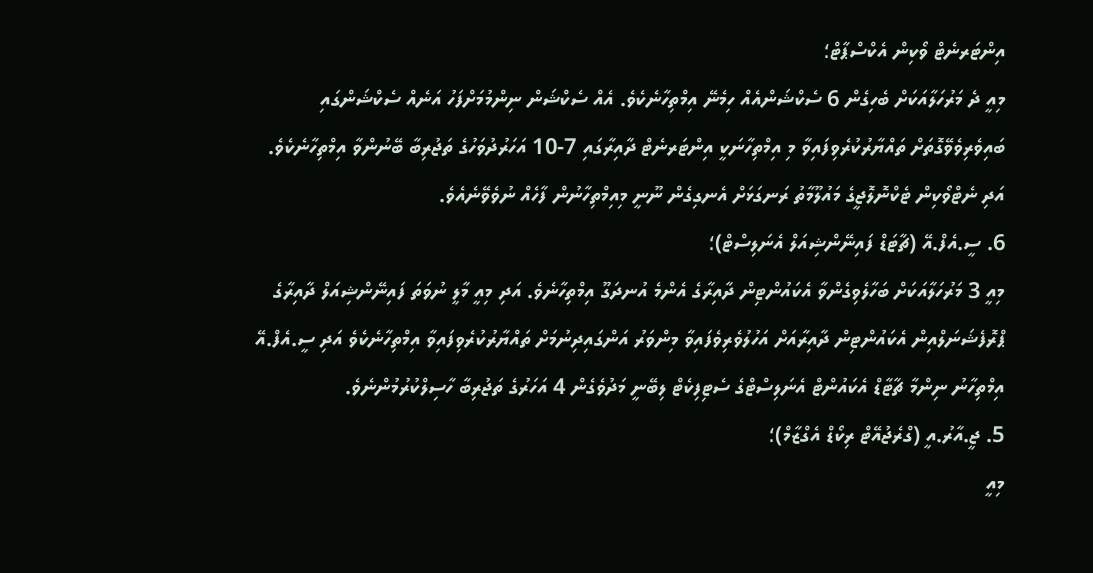އިންޓަރނެޓް ވޯކިން އެކްސްޕާޓް؛
މިއީ ދެ މަރުހަލާއަކަށް ބެހިގެން 6 ސެކްޝަންއެއް ހިމެނޭ އިމްތިހާނެކެވެ. އެއް ސެކްޝަން ނިންމުމަށްފަހު އަނެއް ސެކްޝަންގައި ބައިވެރިވެވޭގޮތަށް ތައްޔާރުކުރެވިފައިވާ މި އިމްތިހާނަކީ އިންޓަރނެޓް ދާއިރާގައި 7-10 އަހަރުދުވަހުގެ ތަޖުރިބާ ބޭނުންވާ އިމްތިހާނެކެވެ. އަދި ނެޓްވޯކިން ޓެކްނޮލޮޖީގެ މައުލޫމާތު ރަނގަޅަށް އެނގިގެން ނޫނީ މިއިމްތިހާނުން ފާހެއް ނުވެވޭނެއެވެ.
6. ސީ.އެފް.އޭ (ޗާޓަޑް ފައިނޭންޝިއަލް އެނަލިސްޓް)؛
މިއީ 3 މަރުހަލާއަކަށް ބަހާލެވިގެންވާ އެކައުންޓިން ދާއިރާގެ އެންމެ އުނދަގޫ އިމްތިހާނެވެ. އަދި މިއީ މާލީ ނުވަތަ ފައިނޭންޝިއަލް ދާއިރާގެ ޕްރޮފެޝަނަލްއިން އެކައުންޓިން ދާއިރާއަށް އަހުލުވެރިވެފައިވާ މިންވަރު އަންގައިދިނުމަށް ތައްޔާރުކުރެވިފައިވާ އިމްތިހާނެކެވެ އަދި ސީ.އެފް.އޭ އިމްތިހާނު ނިންމާ ޗާޓާޑް އެކައުންޓް އެނަލިސްޓްގެ ސެޓިފިކެޓް ލިބޭނީ މަދުވެގެން 4 އަހަރުގެ ތަޖުރިބާ ހާސިލްކުރުމުންނެވެ.
5. ޖީ.އާރު.އީ (ގްރެޖުއޭޓް ރިކޯޑް އެގްޒާމް)؛
މިއީ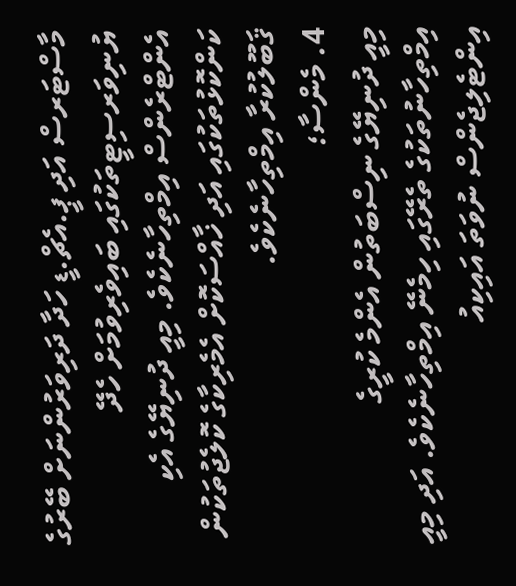މާސްޓަރސް އަދި ޕީ.އެޗް.ޑީ ހަދާ ދަރިވަރުންނަށް ބޭރުގެ ޔުނިވަރސިޓީތަކުގައި ބައިވެރިވުމަށް ހެދޭ އެންޓްރެންސް އިމްތިހާނެކެވެ. މިއީ ދުނިޔޭގެ އެކި ކަންކޮޅުތަކުގައި އަދި ޚާއްސަކޮށް އެމެރިކާގެ ކޮލެޖުތަކުން ޤަބޫލުކުރާ އިމްތިހާނެކެވެ.
4. މެންސާ؛
މިއީ ދުނިޔޭގެ ނިސްބަތުން އެންމެ ކުރީގެ އިމްތިހާނުތަކުގެ ތެރޭގައި ހިމެނޭ އިމްތިހާނެކެވެ. އަދި މިއީ އިންޓެލިޖެންސް ނުވަތަ އައިކިއު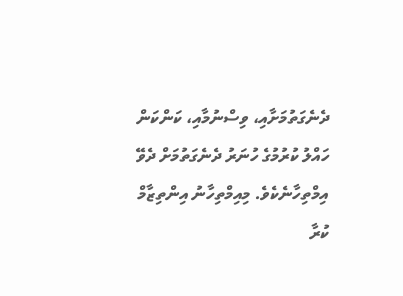ދެނެގަތުމަށާއި، ވިސްނުމާއި، ކަންކަން ހައްލު ކުރުމުގެ ހުނަރު ދެނެގަތުމަށް ދެވޭ އިމްތިހާނެކެވެ. މިއިމްތިހާނު އިންތިޒާމް ކުރާ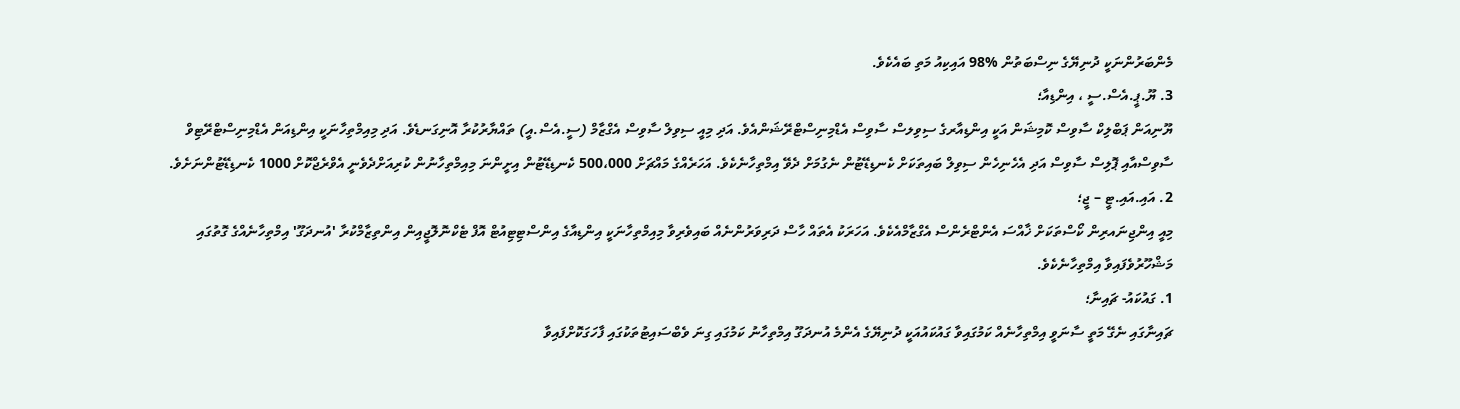މެންބަރުންނަކީ ދުނިޔޭގެ ނިސްބަތުން %98 އައިކިއު މަތި ބައެކެވެ.
3. ޔޫ.ޕީ.އެސް.ސީ ، އިންޑިއާ؛
ޔޫނިއަން ޕަބްލިކް ސާވިސް ކޮމިޝަން އަކީ އިންޑިއާރގެ ސިވިލސް ސާވިސް އެޑްމިނިސްޓްރޭޝަންއެވެ. އަދި މިއީ ސިވިލް ސާވިސް އެގްޒާމް (ސީ.އެސް.އީ) ތައްޔާރުކުރާ އޮނިގަނޑެވެ. އަދި މިއިމްތިހާނަކީ އިންޑިއަން އެޑްމިނިސްޓްރޭޓިވް ސާވިސްއާއި ޕޮލިސް ސާވިސް އަދި އެހެނިހެން ސިވިލް ބައިތަކަށް ކެނޑިޑޭޓުން ނެގުމަށް ދެވޭ އިމްތިހާނެކެވެ. އަހަރެއްގެ މައްޗަށް 500،000 ކެނޑިޑޭޓުން އިށީންނަ މިއިމްތިހާނުން ކުރިއަށްދެވެނީ އެވްރެޖްކޮށް 1000 ކެނޑިޑޭޓުންނަށެވެ.
2. އައި.އައި.ޓީ – ޖީ؛
މިއީ އިންޖިނައރިން ކޯސްތަކަށް ޚާއްސަ އެންޓްރެންސް އެގްޒާމްއެކެވެ. އަހަރަކު އެތައް ހާސް ދަރިވަރުންނެއް ބައިވެރިވާ މިއިމްތިހާނަކީ އިންޑިއާގެ އިންސްޓިޓިއުޓް އޮފް ޓެކްނޮލޮޖީއިން އިންތިޒާމްކުރާ 'އުނދަގޫ' އިމްތިހާނެއްގެ ގޮތުގައި މަޝްހޫރުވެފައިވާ އިމްތިހާނެކެވެ.
1. ގައުކައު- ޗައިނާ؛
ޗައިނާގައި ނެގޭ މަތީ ސާނަވީ އިމްތިހާނެއް ކަމުގައިވާ ގައުކައުއަކީ ދުނިޔޭގެ އެންމެ އުނދަގޫ އިމްތިހާނު ކަމުގައި ގިނަ ވެބްސައިޓުތަކުގައި ފާހަގަކޮށްފައިވާ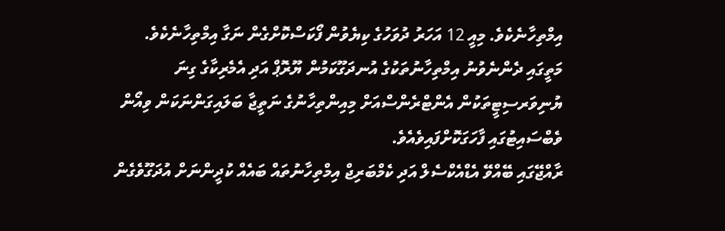އިމްތިހާނެކެވެ. މިއީ 12 އަހަރު ދުވަހުގެ ކިޔެވުން ފޯކަސްކޮށްގެން ނަގާ އިމްތިހާނެކެވެ.
މަތީގައި ދެންނެވުނު އިމްތިހާނުތަކުގެ އުނދަގޫކަމުން ޔޫރޮޕް އަދި އެމެރިކާގެ ގިނަ ޔުނިވަރސިޓީތަކުން އެންޓްރެންސްއަށް މިއިންތިހާނުގެ ނަތީޖާ ބަލައިގަންނަކަން ވިއޯން ވެބްސައިޓުގައި ފާހަގަކޮށްފައިވެއެވެ.
ރާއްޖޭގައި ބޭއްވޭ އެޑްއެކްސެލް އަދި ކެމްބަރިޖް އިމްތިހާނުތައް ބައެއް ކުދީންނަށް އުދަގޫވެގެން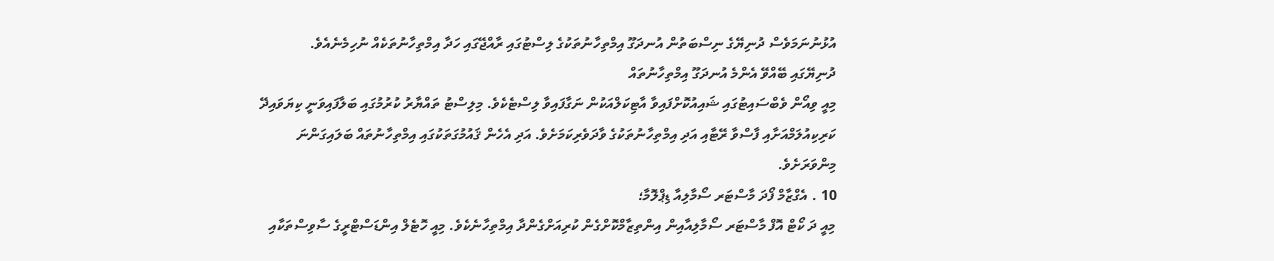އުޅުނުނަމަވެސް ދުނިޔޭގެ ނިސްބަތުން އުނދަގޫ އިމްތިހާނުތަކުގެ ލިސްޓުގައި ރާއްޖޭގައި ހަދާ އިމްތިހާނުތަކެއް ނުހިމެނެއެވެ.
ދުނިޔޭގައި ބޭއްވޭ އެންމެ އުނދަގޫ އިމްތިހާނުތައް
މިއީ ވިއޯން ވެބްސައިޓުގައި ޝައިއުކޮށްފައިވާ އާޓިކަލްއަކުން ނަގާފައިވާ ލިސްޓެކެވެ. މިލިސްޓު ތައްޔާރު ކުރުމުގައި ބަލާފައިވަނީ ކިޔަވައިދޭ ކަރިކިއުލަމްއަށާއި ފާސްވާ ރޭޓާއި އަދި އިމްތިހާނުތަކުގެ ވާދަވެރިކަމަށެވެ. އަދި އެހެން ޤައުމުގަތަކުގައި އިމްތިހާނުތައް ބަލައިގަންނަ މިންވަރަށެވެ.
10 . އެގްޒާމް ފޯދަ މާސްޓަރ ސޯމާލިއާ ޑިޕްލޮމާ؛
މިއީ ދަ ކޯޓް އޮފް މާސްޓަރ ސޯމާލިއާއިން އިންތިޒާމްކޮށްގެން ކުރިއަށްގެންދާ އިމްތިހާނެކެވެ. މިއީ ހޮޓެލް އިންޑަސްޓްރީގެ ސާވިސްތަކާއި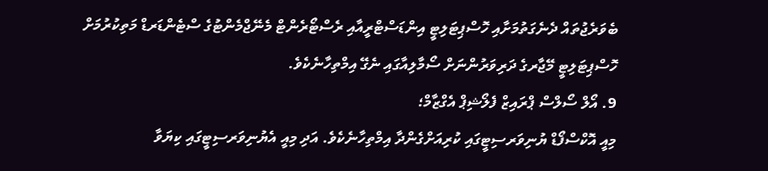ބެވަރެޖުތައް ދެނެގަތުމަށާއި ހޮސްޕިޓަލިޓީ އިންޑަސްޓްރީއާއި ރެސްޓޯރެންޓް މެނޭޖްމެންޓުގެ ސްޓެންޑަރޑް މަތިކުރުމަށް ހޮސްޕިޓަލިޓީ މޭޖާރގެ ދަރިވަރުންނަށް ސޯމާލިއާގައި ނެގޭ އިމްތިހާނެކެވެ.
9. އޯލް ސޯލްސް ޕްރައިޒް ފެލޯޝިޕް އެގްޒާމް؛
މިއީ އޮކްސްފޯޑް ޔުނިވަރސިޓީގައި ކުރިއަށްގެންދާ އިމްތިހާނެކެވެ. އަދި މިއީ އެޔުނިވަރސިޓީގައި ކިޔަވާ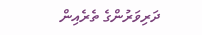ދަރިވަރުންގެ ތެރެއިން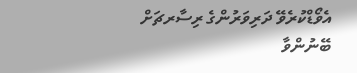އެވޯޑްކުރެވޭ ދަރިވަރުންގެ ރިސާރޗަށް ބޭނުންވާ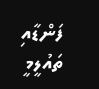ފަންޑާއި ތައުލީމީ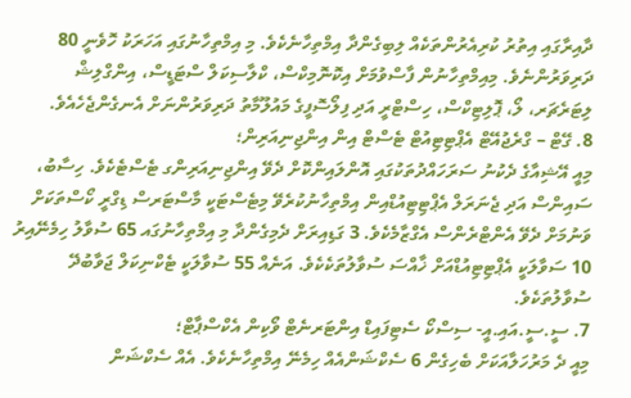ދާއިރާގައި އިތުރު ކުރިއެރުންތަކެއް ލިބިގެންދާ އިމްތިހާނެކެވެ. މި އިމްތިހާނުގައި އަހަރަކު ހޮވެނީ 80 ދަރިވަރުންނެވެ. މިއިމްތިހާނުން ފާސްވުމަށް އިކޮނޮމިކްސް، ކްލާސިކަލް ސްޓަޑީސް، އިންގްލިޝް ލިޓަރެޗަރ، ލޯ، ޕޮލިޓިކްސް، ހިސްޓްރީ އަދި ފިލޯސޮފީގެ މައުލޫމާތު ދަރިވަރުންނަށް އެނގެންޖެހެއެވެ.
8. ގޭޓް – ގްރެޖުއޭޓް އެޕްޓިޓިއުޓް ޓެސްޓް އިން އިންޖިނިއަރިން؛
މިއީ އޭޝިއާގެ ދެކުނު ސަރަހައްދުތަކުގައި އޮންލައިންކޮށް ދެވޭ އިންޖިނިއަރިންގ ޓެސްޓެކެވެ. ހިސާބު، ސައިންސް އަދި ޖެނަރަލް އެޕްޓިޓިއުޑްއިން އިމްތިހާނުކުރެވޭ މިޓެސްޓަކީ މާސްޓަރސް ޑިގްރީ ކޯސްތަކަށް ވަނުމަށް ދެވޭ އެންޓްރެންސް އެގްޒާމެކެވެ. 3 ގަޑިއިރަށް ދެމިގެންދާ މި އިމްތިހާނުގައ 65 ސުވާލު ހިމެނޭއިރު 10 ސަވާލަކީ އެޕްޓިޓިއުޑްއަށް ޚާއްސަ ސުވާލުތަކެކެވެ. އަނެއް 55 ސުވާލަކީ ޓެކްނިކަލް ޖަވާބުދޭ ސުވާލުތަކެވެ.
7. ސީ.ސީ.އައި.އީ- ސިސްކޯ ސެޓިފައިޑް އިންޓަރނެޓް ވޯކިން އެކްސްޕާޓް؛
މިއީ ދެ މަރުހަލާއަކަށް ބެހިގެން 6 ސެކްޝަންއެއް ހިމެނޭ އިމްތިހާނެކެވެ. އެއް ސެކްޝަން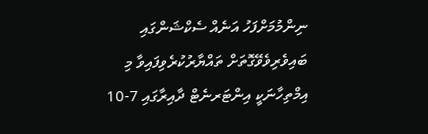ނިންމުމަށްފަހު އަނެއް ސެކްޝަންގައި ބައިވެރިވެވޭގޮތަށް ތައްޔާރުކުރެވިފައިވާ މި އިމްތިހާނަކީ އިންޓަރނެޓް ދާއިރާގައި 7-10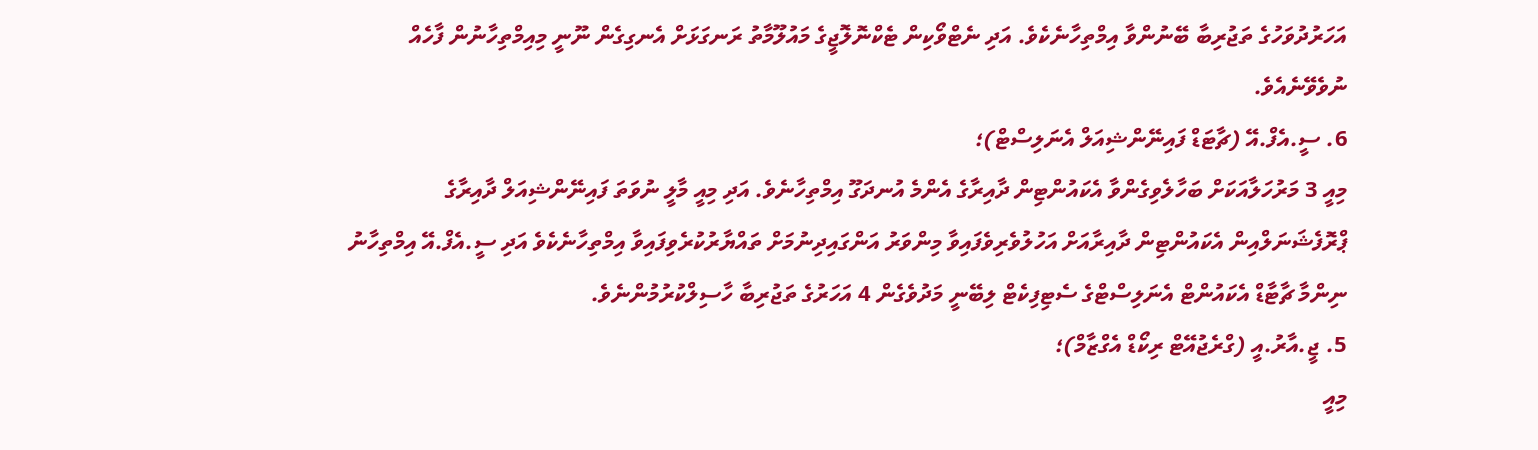އަހަރުދުވަހުގެ ތަޖުރިބާ ބޭނުންވާ އިމްތިހާނެކެވެ. އަދި ނެޓްވޯކިން ޓެކްނޮލޮޖީގެ މައުލޫމާތު ރަނގަޅަށް އެނގިގެން ނޫނީ މިއިމްތިހާނުން ފާހެއް ނުވެވޭނެއެވެ.
6. ސީ.އެފް.އޭ (ޗާޓަޑް ފައިނޭންޝިއަލް އެނަލިސްޓް)؛
މިއީ 3 މަރުހަލާއަކަށް ބަހާލެވިގެންވާ އެކައުންޓިން ދާއިރާގެ އެންމެ އުނދަގޫ އިމްތިހާނެވެ. އަދި މިއީ މާލީ ނުވަތަ ފައިނޭންޝިއަލް ދާއިރާގެ ޕްރޮފެޝަނަލްއިން އެކައުންޓިން ދާއިރާއަށް އަހުލުވެރިވެފައިވާ މިންވަރު އަންގައިދިނުމަށް ތައްޔާރުކުރެވިފައިވާ އިމްތިހާނެކެވެ އަދި ސީ.އެފް.އޭ އިމްތިހާނު ނިންމާ ޗާޓާޑް އެކައުންޓް އެނަލިސްޓްގެ ސެޓިފިކެޓް ލިބޭނީ މަދުވެގެން 4 އަހަރުގެ ތަޖުރިބާ ހާސިލްކުރުމުންނެވެ.
5. ޖީ.އާރު.އީ (ގްރެޖުއޭޓް ރިކޯޑް އެގްޒާމް)؛
މިއީ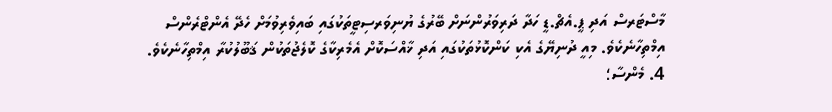މާސްޓަރސް އަދި ޕީ.އެޗް.ޑީ ހަދާ ދަރިވަރުންނަށް ބޭރުގެ ޔުނިވަރސިޓީތަކުގައި ބައިވެރިވުމަށް ހެދޭ އެންޓްރެންސް އިމްތިހާނެކެވެ. މިއީ ދުނިޔޭގެ އެކި ކަންކޮޅުތަކުގައި އަދި ޚާއްސަކޮށް އެމެރިކާގެ ކޮލެޖުތަކުން ޤަބޫލުކުރާ އިމްތިހާނެކެވެ.
4. މެންސާ؛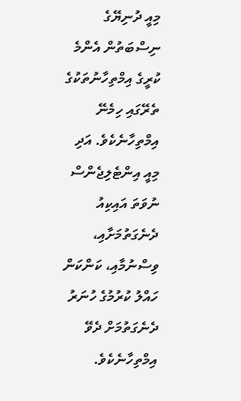މިއީ ދުނިޔޭގެ ނިސްބަތުން އެންމެ ކުރީގެ އިމްތިހާނުތަކުގެ ތެރޭގައި ހިމެނޭ އިމްތިހާނެކެވެ. އަދި މިއީ އިންޓެލިޖެންސް ނުވަތަ އައިކިއު ދެނެގަތުމަށާއި، ވިސްނުމާއި، ކަންކަން ހައްލު ކުރުމުގެ ހުނަރު ދެނެގަތުމަށް ދެވޭ އިމްތިހާނެކެވެ.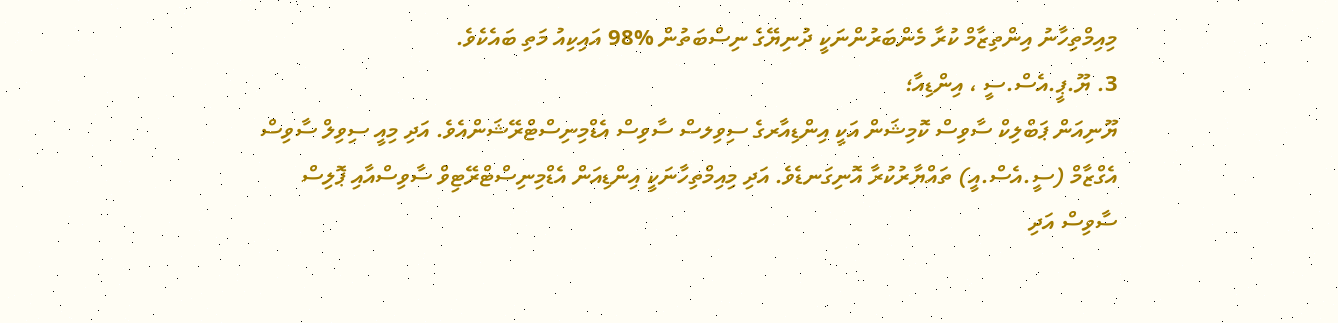މިއިމްތިހާނު އިންތިޒާމް ކުރާ މެންބަރުންނަކީ ދުނިޔޭގެ ނިސްބަތުން %98 އައިކިއު މަތި ބައެކެވެ.
3. ޔޫ.ޕީ.އެސް.ސީ ، އިންޑިއާ؛
ޔޫނިއަން ޕަބްލިކް ސާވިސް ކޮމިޝަން އަކީ އިންޑިއާރގެ ސިވިލސް ސާވިސް އެޑްމިނިސްޓްރޭޝަންއެވެ. އަދި މިއީ ސިވިލް ސާވިސް އެގްޒާމް (ސީ.އެސް.އީ) ތައްޔާރުކުރާ އޮނިގަނޑެވެ. އަދި މިއިމްތިހާނަކީ އިންޑިއަން އެޑްމިނިސްޓްރޭޓިވް ސާވިސްއާއި ޕޮލިސް ސާވިސް އަދި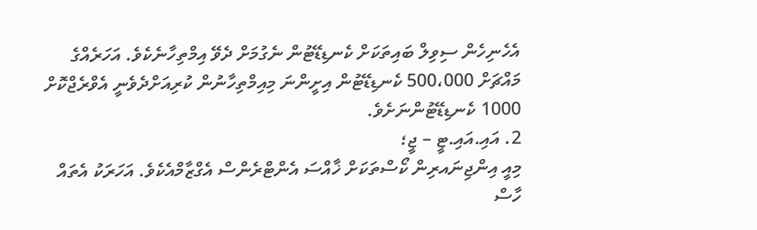އެހެނިހެން ސިވިލް ބައިތަކަށް ކެނޑިޑޭޓުން ނެގުމަށް ދެވޭ އިމްތިހާނެކެވެ. އަހަރެއްގެ މައްޗަށް 500،000 ކެނޑިޑޭޓުން އިށީންނަ މިއިމްތިހާނުން ކުރިއަށްދެވެނީ އެވްރެޖްކޮށް 1000 ކެނޑިޑޭޓުންނަށެވެ.
2. އައި.އައި.ޓީ – ޖީ؛
މިއީ އިންޖިނައރިން ކޯސްތަކަށް ޚާއްސަ އެންޓްރެންސް އެގްޒާމްއެކެވެ. އަހަރަކު އެތައް ހާސް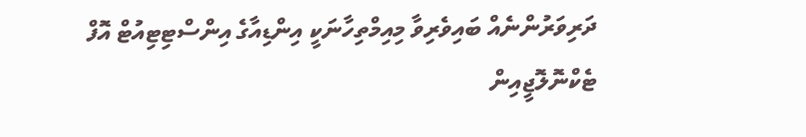ދަރިވަރުންނެއް ބައިވެރިވާ މިއިމްތިހާނަކީ އިންޑިއާގެ އިންސްޓިޓިއުޓް އޮފް ޓެކްނޮލޮޖީއިން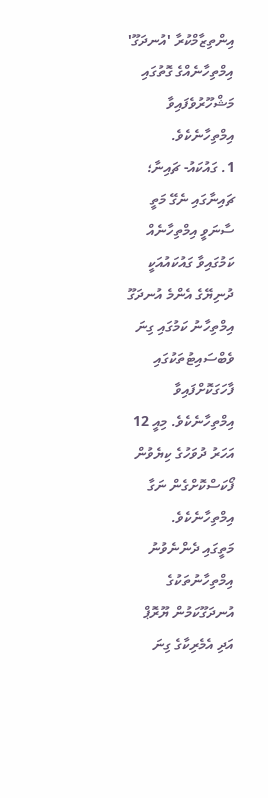އިންތިޒާމްކުރާ 'އުނދަގޫ' އިމްތިހާނެއްގެ ގޮތުގައި މަޝްހޫރުވެފައިވާ އިމްތިހާނެކެވެ.
1. ގައުކައު- ޗައިނާ؛
ޗައިނާގައި ނެގޭ މަތީ ސާނަވީ އިމްތިހާނެއް ކަމުގައިވާ ގައުކައުއަކީ ދުނިޔޭގެ އެންމެ އުނދަގޫ އިމްތިހާނު ކަމުގައި ގިނަ ވެބްސައިޓުތަކުގައި ފާހަގަކޮށްފައިވާ އިމްތިހާނެކެވެ. މިއީ 12 އަހަރު ދުވަހުގެ ކިޔެވުން ފޯކަސްކޮށްގެން ނަގާ އިމްތިހާނެކެވެ.
މަތީގައި ދެންނެވުނު އިމްތިހާނުތަކުގެ އުނދަގޫކަމުން ޔޫރޮޕް އަދި އެމެރިކާގެ ގިނަ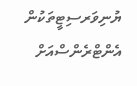ޔުނިވަރސިޓީތަކުން އެންޓްރެންސްއަށް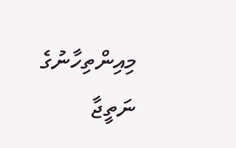މިއިންތިހާނުގެ ނަތީޖާ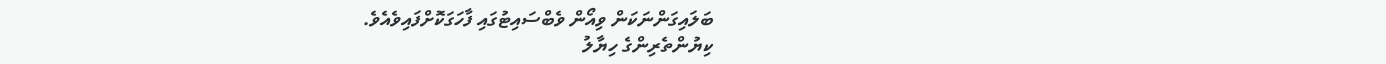ބަލައިގަންނަކަން ވިއޯން ވެބްސައިޓުގައި ފާހަގަކޮށްފައިވެއެވެ.
ކިޔުންތެރިންގެ ހިޔާލު